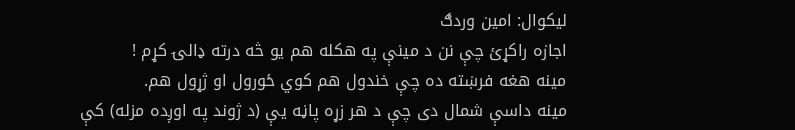لیکوال: امین وردګ
اجازه راکړئ چې نن د مینې په هکله هم یو څه درته ډالۍ کړم !
مینه هغه فرښته ده چې خندول هم کوي ځورول او ژړول هم.
مینه داسې شمال دی چې د هر زړه پاڼه یې (د ژوند په اوږده مزله) کې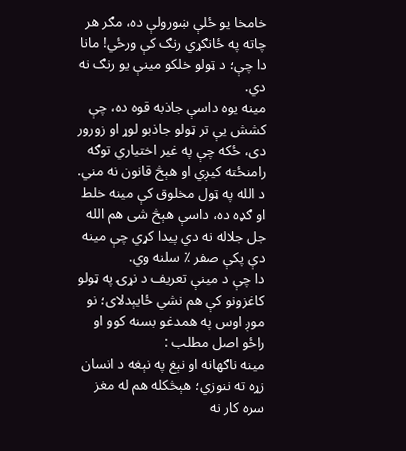خامخا یو ځلې ښورولې ده، مګر هر چاته په ځانګړي رنګ کې ورځي! مانا دا چې؛ د ټولو خلکو مینې یو رنګ نه دي.
مینه یوه داسې جاذبه قوه ده، چې کشش یې تر ټولو جاذبو لوړ او زورور دی، ځکه چې په غیر اختیاري توګه رامنځته کيږي او هېڅ قانون نه مني.
د الله په ټول مخلوق کې مینه خلط او ګډه ده، داسې هېڅ شی هم الله جل جلاله نه دي پيدا کړي چې مینه دې پکې صفر ٪ سلنه وي.
دا چې د مینې تعریف د نړۍ په ټولو کاغزونو کې هم نشي ځايېدلای؛ نو موږ اوس په همدغو بسنه کوو او راځو اصل مطلب :
مینه ناګهانه او نېغ په نېغه د انسان زړه ته ننوزي؛ هېڅکله هم له مغز سره کار نه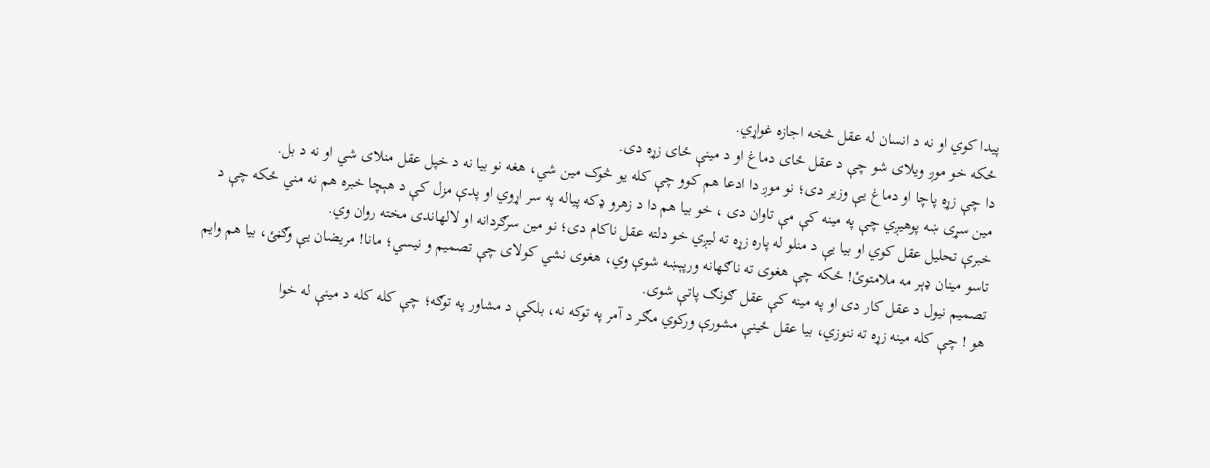پيدا کوي او نه د انسان له عقل څخه اجازه غواړي.
ځکه خو موږ ویلای شو چې د عقل ځای دماغ او د مینې ځای زړه دی.
دا چې زړه پاچا او دماغ یې وزير دی؛ نو موږ دا ادعا هم کوو چې کله یو څوک مین شي، هغه نو بیا نه د خپل عقل منلای شي او نه د بل.
مین سړی ښه پوهيږي چې په مینه کې مې تاوان دی ، خو بیا هم دا د زهرو ډکه پياله په سر اړوي او پدې مزل کې د هېچا خبره هم نه مني ځکه چې د خبرې تحلیل عقل کوي او بیا یې د منلو له پاره زړه ته ليږي خو دلته عقل ناکام دی؛ نو مین سرګردانه او لالهاندی مخته روان وي.
تاسو مینان ډېر مه ملامتوئ! ځکه چې هغوی ته ناګهانه ورپېښه شوې وي، هغوی نشي کولای چې تصمیم و نیسي؛ مانا! مریضان یې وګڼئ، بیا هم وایم تصمیم نیول د عقل کار دی او په مینه کې عقل ګونګ پاتې شوی.
هو ! چې کله مینه زړه ته ننوزي، بیا عقل ځینې مشورې ورکوي مګر د آمر په توکه نه، بلکې د مشاور په توګه؛ چې کله کله د مینې له خوا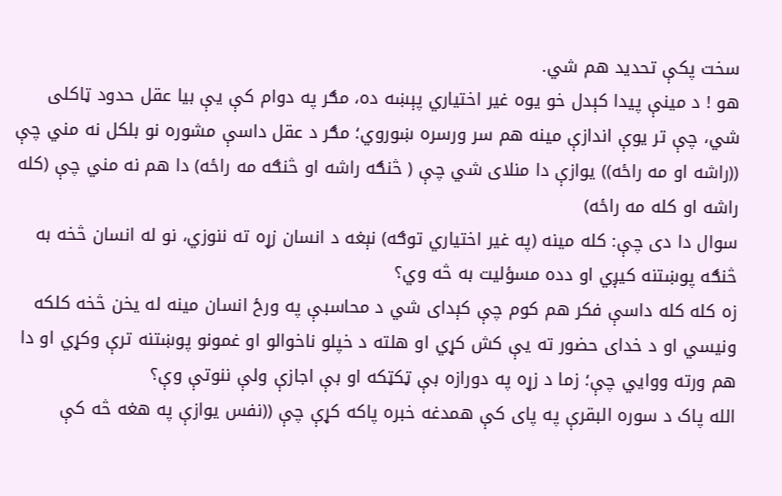سخت پکې تحدید هم شي.
هو ! د مینې پيدا کېدل خو یوه غیر اختیاري پېښه ده، مګر په دوام کې يې بیا عقل حدود ټاکلی شي، چې تر یوې اندازې مینه هم سر ورسره ښوروي؛ مګر د عقل داسې مشوره نو بلکل نه مني چې ((راشه او مه راځه)) یوازې دا منلای شي چې ( څنګه راشه او څنګه مه راځه) دا هم نه مني چې (کله راشه او کله مه راځه)
سوال دا دی چې: کله مینه (په غیر اختیاري توګه) نېغه د انسان زړه ته ننوزي، نو له انسان څخه به څنګه پوښتنه کيږي او دده مسؤلیت به څه وي؟
زه کله کله داسې فکر هم کوم چې کېدای شي د محاسبې په ورځ انسان مینه له یخن څخه کلکه ونیسي او د خدای حضور ته یې کش کړي او هلته د خپلو ناخوالو او غمونو پوښتنه ترې وکړي او دا هم ورته ووایي چې؛ زما د زړه په دورازه بې ټکټکه او بې اجازې ولې ننوتې وې؟
الله پاک د سوره البقرې په پای کې همدغه خبره پاکه کړې چې ((نفس یوازې په هغه څه کې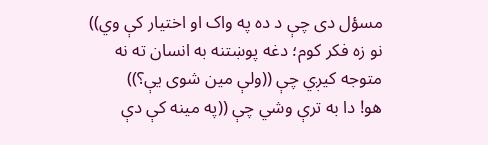مسؤل دی چې د ده په واک او اختیار کې وي)) نو زه فکر کوم؛ دغه پوښتنه به انسان ته نه متوجه کيږي چې ((ولې مین شوی یې؟))
هو! دا به ترې وشي چې ((په مینه کې دې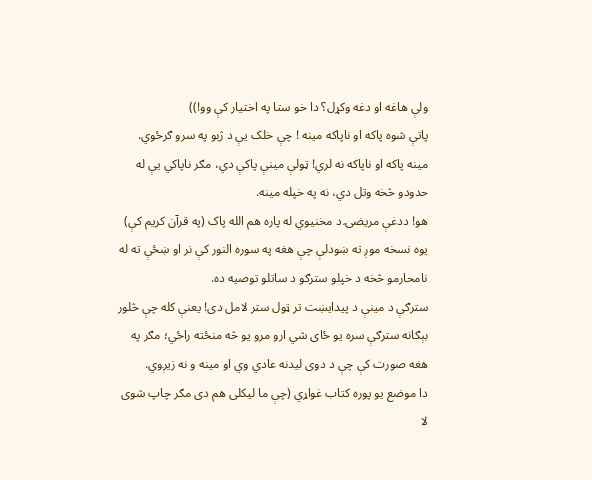ولې هاغه او دغه وکړل؟ دا خو ستا په اختیار کې وو!))
پاتې شوه پاکه او ناپاکه مینه ! چې خلک یې د ژبو په سرو ګرځوي.
مینه پاکه او ناپاکه نه لري! ټولې مینې پاکې دي، مګر ناپاکي یې له حدودو څخه وتل دي، نه په خپله مینه.
هو! ددغې مریضۍ د مخنیوي له پاره هم الله پاک (په قرآن کريم کې) یوه نسخه موږ ته ښودلې چې هغه په سوره النور کې نر او ښځې ته له نامحارمو څخه د خپلو سترګو د ساتلو توصیه ده.
سترګې د مینې د پيدایښت تر ټول ستر لامل دی! یعنې کله چې څلور بېګانه سترګې سره یو ځای شي ارو مرو یو څه منځته راځي؛ مګر په هغه صورت کې چې د دوی لیدنه عادي وي او مینه و نه زيږوي.
دا موضع یو پوره کتاب غواړي (چې ما ليکلی هم دی مګر چاپ شوی لا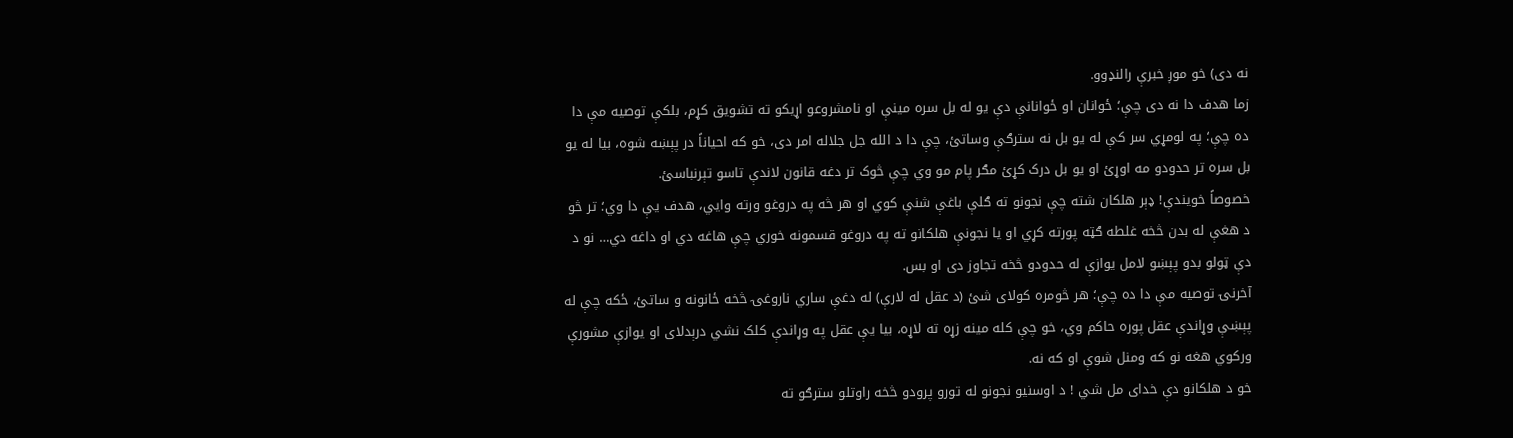نه دی) خو موږ خبرې رالنډوو.
زما هدف دا نه دی چې؛ ځوانان او ځوانانې دې یو له بل سره مینې او نامشروعو اړیکو ته تشویق کړم، بلکې توصیه مې دا ده چې؛ په لومړي سر کې له یو بل نه سترګې وساتئ، چې دا د الله جل جلاله امر دی، خو که احیاناً در پېښه شوه، بیا له یو بل سره تر حدودو مه اوړئ او یو بل درک کړئ مګر پام مو وي چې څوک تر دغه قانون لاندې تاسو تېرنباسئ.
خصوصاً خویندې! ډېر هلکان شته چې نجونو ته ګلې باغې شنې کوي او هر څه په دروغو ورته وايي، هدف یې دا وي؛ تر څو د هغې له بدن څخه غلطه ګټه پورته کړي او یا نجونې هلکانو ته په دروغو قسمونه خوري چې هاغه دي او داغه دي… نو د دې ټولو بدو پېښو لامل یوازې له حدودو څخه تجاوز دی او بس.
آخرنۍ توصیه مې دا ده چې؛ هر څومره کولای شئ (د عقل له لارې) له دغې ساري ناروغۍ څخه ځانونه و ساتئ، ځکه چې له پېښې وړاندې عقل پوره حاکم وي، خو چې کله مینه زړه ته لاړه، بیا یې عقل په وړاندې کلک نشي درېدلای او یوازې مشورې ورکوي هغه نو که ومنل شوې او که نه.
خو د هلکانو دې خدای مل شي ! د اوسنیو نجونو له تورو پرودو څخه راوتلو سترګو ته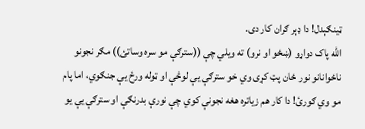ټينګېدل! دا ډېر ګران کار دی.
الله پاک دواړو (ښځو او نرو) ته ویلي چې ((سترګې مو سره وساتئ)) مګر نجونو ناځوانانو نور ځان پټ کړی وي خو سترګې يې لوڅې او ټوله ورځ یې جنګوي، اما پام مو وي ګورئ! دا کار هم زیاتره هغه نجونې کوي چې نورې بدرنګې او سترګې يې یو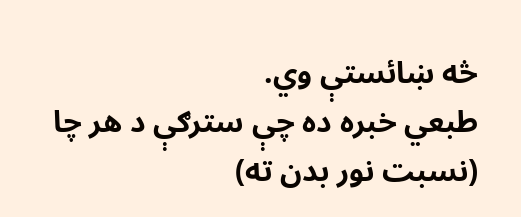څه ښائستې وي.
طبعي خبره ده چې سترګې د هر چا (نسبت نور بدن ته)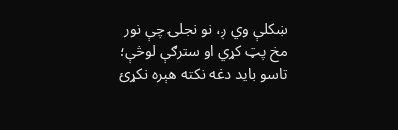ښکلې وي ږ، نو نجلۍ چې نور مخ پټ کړي او سترګې لوڅې؛ تاسو باید دغه نکته هېره نکړئ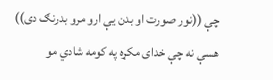چې ((نور صورت او بدن یې ارو مرو بدرنګ دی)) هسې نه چې خدای مکړه په کومه شادي مو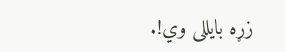زړه بایللی وي!.